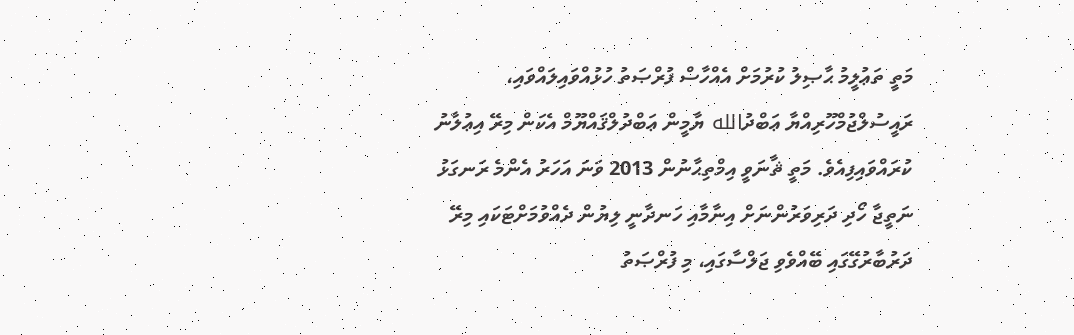މަތީ ތަޢުލީމު ޙާޞިލު ކުރުމަށް އެއްހާސް ފުރްޞަތު ހުޅުއްވައިލައްވައި، ރައީސުލްޖުމްހޫރިއްޔާ ޢަބްދުالله ޔާމީން ޢަބްދުލްޤައްޔޫމް އެކަން މިރޭ އިޢުލާނު ކުރައްވައިފިއެވެ. މަތީ ޘާނަވީ އިމްތިޙާނުން 2013 ވަނަ އަހަރު އެންމެ ރަނގަޅު ނަތީޖާ ހޯދި ދަރިވަރުންނަށް އިނާމާއި ހަނދާނީ ލިޔުން ދެއްވުމަށްޓަކައި މިރޭ ދަރުބާރުގޭގައި ބޭއްވެވި ޖަލްސާގައި، މި ފުރްޞަތު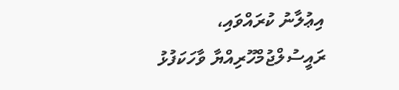އިޢުލާނު ކުރައްވައި، ރައީސުލްޖުމްހޫރިއްޔާ ވާހަކަފުޅު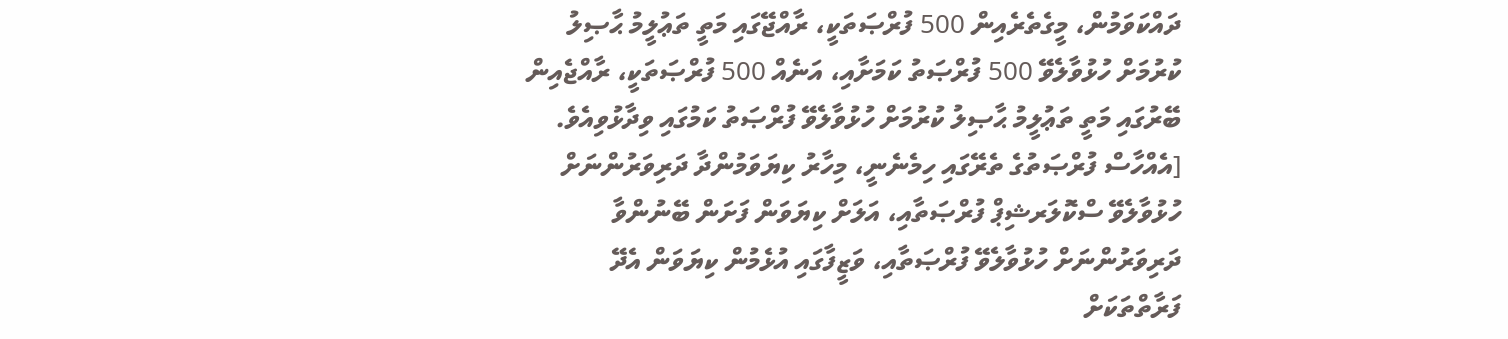ދައްކަވަމުން، މީގެތެރެއިން 500 ފުރްޞަތަކީ، ރާއްޖޭގައި މަތީ ތަޢުލީމު ޙާޞިލު ކުރުމަށް ހުޅުވާލެވޭ 500 ފުރްޞަތު ކަމަށާއި، އަނެއް 500 ފުރްޞަތަކީ، ރާއްޖެއިން ބޭރުގައި މަތީ ތަޢުލީމު ޙާޞިލު ކުރުމަށް ހުޅުވާލެވޭ ފުރްޞަތު ކަމުގައި ވިދާޅުވިއެވެ. [އެއްހާސް ފުރްޞަތުގެ ތެރޭގައި ހިމެނެނީ، މިހާރު ކިޔަވަމުންދާ ދަރިވަރުންނަށް ހުޅުވާލެވޭ ސްކޮލަރޝިޕް ފުރްޞަތާއި، އަލަށް ކިޔަވަން ފަށަން ބޭނުންވާ ދަރިވަރުންނަށް ހުޅުވާލެވޭ ފުރްޞަތާއި، ވަޒީފާގައި އުޅެމުން ކިޔަވަން އެދޭ ފަރާތްތަކަށް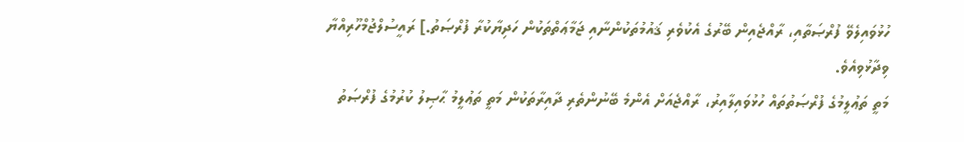ހުޅުވައިލެވޭ ފުރްޞަތާއި، ރާއްޖެއިން ބޭރުގެ އެކުވެރި ޤައުމުތަކުންނާއި ޖަމާޢަތްތަކުން ހަދިޔާކުރާ ފުރްޞަތު.] ރައީސުލްޖުމްހޫރިއްޔާ ވިދާޅުވިއެވެ.
މަތީ ތަޢުލީމުގެ ފުރްޞަތުތައް ހުޅުވައިލާއިރު، ރާއްޖެއަށް އެންމެ ބޭނުންތެރި ދާއިރާތަކުން މަތީ ތަޢުލީމު ޙާޞިލު ކުރުމުގެ ފުރްޞަތު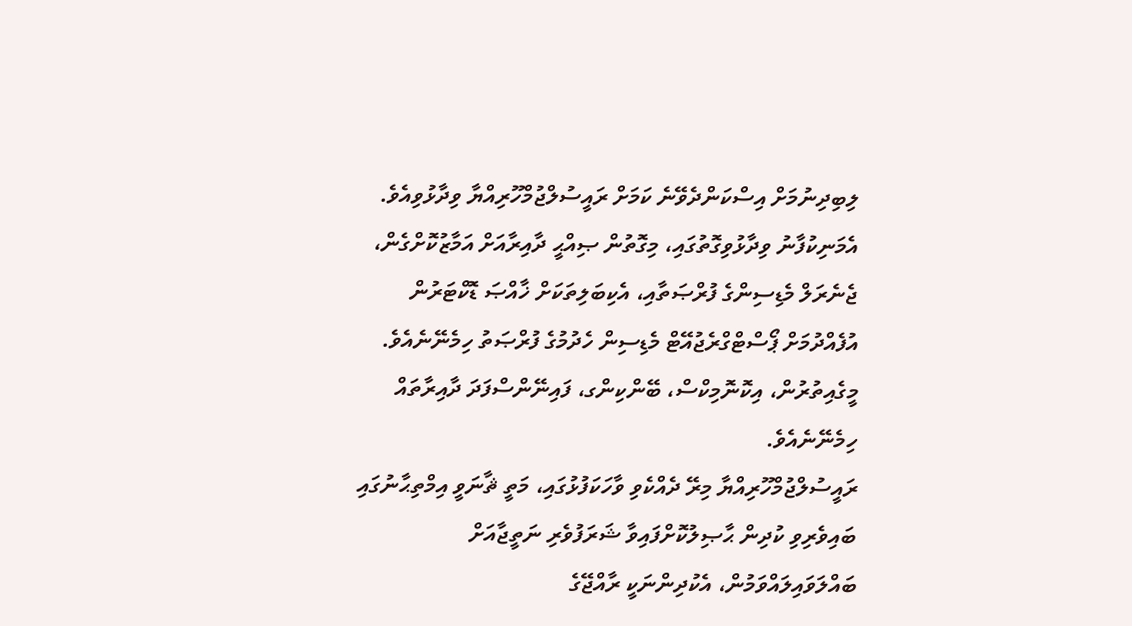ލިބިދިނުމަށް އިސްކަންދެވޭނެ ކަމަށް ރައީސުލްޖުމްހޫރިއްޔާ ވިދާޅުވިއެވެ. އެމަނިކުފާނު ވިދާޅުވިގޮތުގައި، މިގޮތުން ޞިއްޙީ ދާއިރާއަށް އަމާޒުކޮށްގެން، ޖެނެރަލް މެޑިސިންގެ ފުރްޞަތާއި، އެކިބަލިތަކަށް ޚާއްޞަ ޑޮކްޓަރުން އުފެއްދުމަށް ޕޯސްޓްގްރެޖުއޭޓް މެޑިސިން ހެދުމުގެ ފުރްޞަތު ހިމެނޭނެއެވެ. މީގެއިތުރުން، އިކޮނޮމިކްސް، ބޭންކިންގ، ފައިނޭންސްފަދަ ދާއިރާތައް ހިމެނޭނެއެވެ.
ރައީސުލްޖުމްހޫރިއްޔާ މިރޭ ދެއްކެވި ވާހަކަފުޅުގައި، މަތީ ޘާނަވީ އިމްތިޙާނުގައި ބައިވެރިވި ކުދިން ޙާޞިލުކޮށްފައިވާ ޝަރަފުވެރި ނަތީޖާއަށް ބައްލަވައިލައްވަމުން، އެކުދިންނަކީ ރާއްޖޭގެ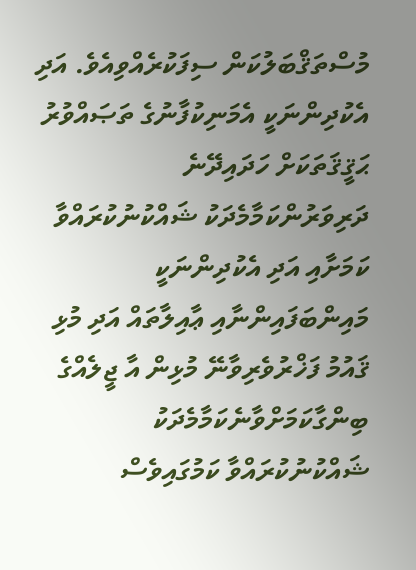މުސްތަޤްބަލުކަން ސިފަކުރެއްވިއެވެ. އަދި އެކުދިންނަކީ އެމަނިކުފާނުގެ ތަޞައްވުރު ޙަޤީޤަތަކަށް ހަދައިދޭނެ ދަރިވަރުންކަމާމެދަކު ޝައްކުނުކުރައްވާ ކަމަށާއި އަދި އެކުދިންނަކީ މައިންބަފައިންނާއި ޢާއިލާތައް އަދި މުޅި ޤައުމު ފަޚްރުވެރިވާނޭ މުޅިން އާ ޖީލެއްގެ ބިންގާކަމަށްވާނެކަމާމެދަކު ޝައްކުނުކުރައްވާ ކަމުގައިވެސް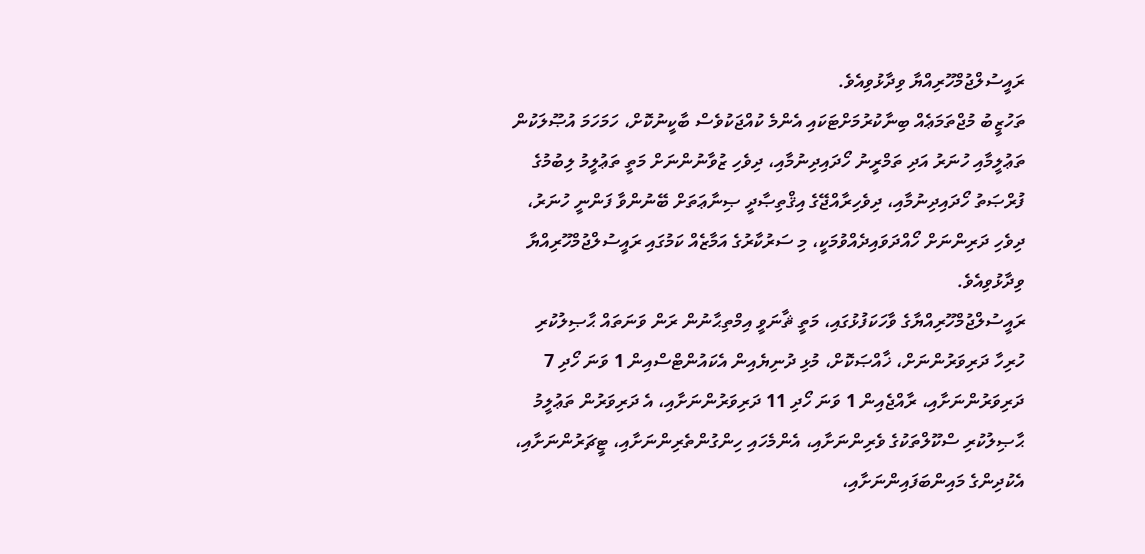ރައީސުލްޖުމްހޫރިއްޔާ ވިދާޅުވިއެވެ.
ތަހުޒީބު މުޖްތަމަޢެއް ބިނާކުރުމަށްޓަކައި އެންމެ ކުއްޖަކުވެސް ބާކީނުކޮށް، ހަމަހަމަ އުޞޫލަކުން ތަޢުލީމާއި ހުނަރު އަދި ތަމްރީނު ހޯދައިދިނުމާއި، ދިވެހި ޒުވާނުންނަށް މަތީ ތަޢުލީމު ލިބުމުގެ ފުރްޞަތު ހޯދައިދިނުމާއި، ދިވެހިރާއްޖޭގެ އިޤްތިޞާދީ ޞިނާޢަތަށް ބޭނުންވާ ފަންނީ ހުނަރު، ދިވެހި ދަރިންނަށް ހޯއްދަވައިދެއްވުމަކީ، މި ސަރުކާރުގެ އަމާޒެއް ކަމުގައި ރައީސުލްޖުމްހޫރިއްޔާ ވިދާޅުވިއެވެ.
ރައީސުލްޖުމްހޫރިއްޔާގެ ވާހަކަފުޅުގައި، މަތީ ޘާނަވީ އިމްތިޙާނުން ރަން ވަނަތައް ޙާޞިލުކުރި ހުރިހާ ދަރިވަރުންނަށް، ޚާއްޞަކޮށް، މުޅި ދުނިޔެއިން އެކައުންޓްސްއިން 1 ވަނަ ހޯދި 7 ދަރިވަރުންނަށާއި، ރާއްޖެއިން 1 ވަނަ ހޯދި 11 ދަރިވަރުންނަށާއި، އެ ދަރިވަރުން ތަޢުލީމު ޙާޞިލުކުރި ސްކޫލްތަކުގެ ވެރިންނަށާއި، އެންމެހައި ހިންގުންތެރިންނަށާއި، ޓީޗަރުންނަށާއި، އެކުދިންގެ މައިންބަފައިންނަށާއި،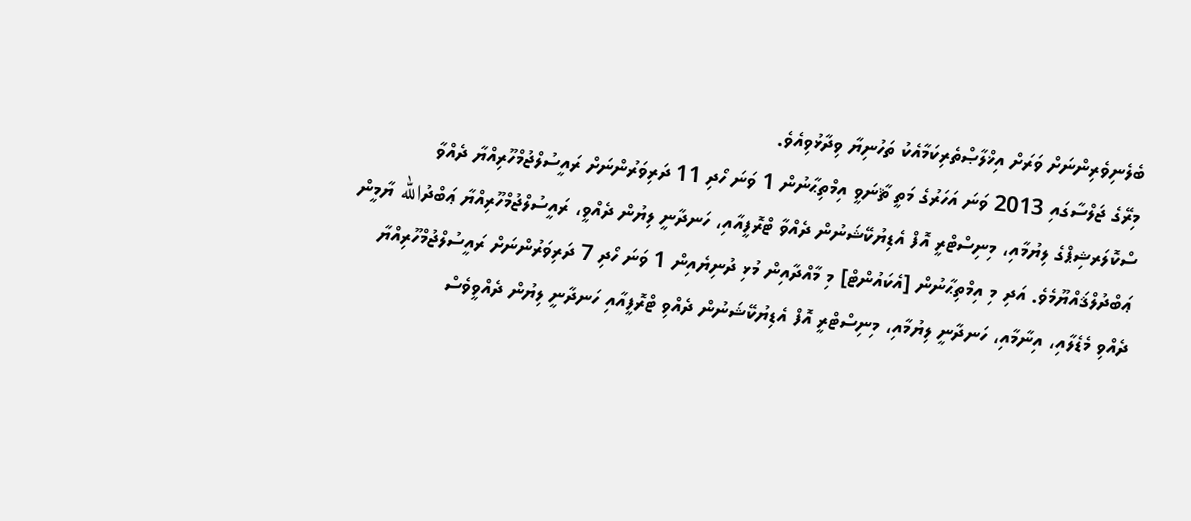ބެލެނިވެރިންނަށް ވަރަށް އިޚްލާޞްތެރިކަމާއެކު ތަހުނިޔާ ވިދާޅުވިއެވެ.
މިރޭގެ ޖަލްސާގައި 2013 ވަނަ އަހަރުގެ މަތީ ޘާނަވީ އިމްތިޙާނުން 1 ވަނަ ހޯދި 11 ދަރިވަރުންނަށް ރައީސުލްޖުމްހޫރިއްޔާ ދެއްވާ ސްކޮލަރޝިޕްގެ ލިޔުމާއި، މިނިސްޓްރީ އޮފް އެޑިޔުކޭޝަނުން ދެއްވާ ޓްރޮފީއާއި، ހަނދާނީ ލިޔުން ދެއްވީ، ރައީސުލްޖުމްހޫރިއްޔާ ޢަބްދުالله ޔާމީން ޢަބްދުލްޤައްޔޫމެވެ. އަދި މި އިމްތިޙާނުން [އެކައުންޓް] މި މާއްދާއިން މުޅި ދުނިޔެއިން 1 ވަނަ ހޯދި 7 ދަރިވަރުންނަށް ރައީސުލްޖުމްހޫރިއްޔާ ދެއްވި މެޑެލާއި، އިނާމާއި، ހަނދާނީ ލިޔުމާއި، މިނިސްޓްރީ އޮފް އެޑިޔުކޭޝަނުން ދެއްވި ޓްރޮފީއާއި ހަނދާނީ ލިޔުން ދެއްވީވެސް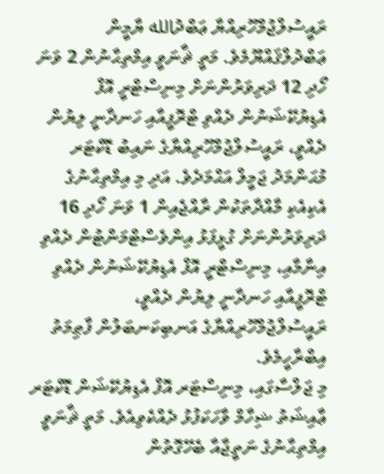ރައީސުލްޖުމްހޫރިއްޔާ ޢަބްދުالله ޔާމީން ޢަބްދުލްޤައްޔޫމެވެ. މަތީ ޘާނަވީ އިމްތިޙާނުން 2 ވަނަ ހޯދި 12 ދަރިވަރުންނަށް މިނިސްޓްރީ އޮފް އެޑިޔުކޭޝަނުން ދެއްވި ޓްރޮފީއާއި ހަނދާނީ ލިޔުން ދެއްވީ، ރައީސުލްޖުމްހޫރިއްޔާގެ ނައިބު ޑޮކްޓަރ މުޙަންމަދު ޖަމީލް އަޙްމަދެވެ. އަދި މި އިމްތިޙާނުގެ އެކިއެކި މާއްދާތަކުން ރާއްޖެއިން 1 ވަނަ ހޯދި 16 ދަރިވަރުންނަށް ގުޅީފަޅު އިންވެސްޓްމަންޓުން ދެއްވި އިނާމާއި، މިނިސްޓްރީ އޮފް އެޑިޔުކޭޝަނުން ދެއްވި ޓްރޮފީއާއި ހަނދާނީ ލިޔުން ދެއްވީ، ރައީސުލްޖުމްހޫރިއްޔާގެ އަނބިކަނބަލުން ފާޠިމަތު އިބްރާހީމެވެ.
މި ޖަލްސާގައި، މިނިސްޓަރ އޮފް އެޑިޔުކޭޝަން ޑޮކްޓަރ ޢާއިޝަތު ޝިހާމް ވާހަކަފުޅު ދެއްކެވިއެވެ. މަތީ ޘާނަވީ އިމްތިޙާނުގެ ނަތީޖާއާ ބެހޭގޮތުން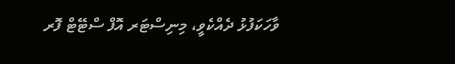ވާހަކަފުޅު ދެއްކެވީ، މިނިސްޓަރ އޮފް ސްޓޭޓް ފޮރ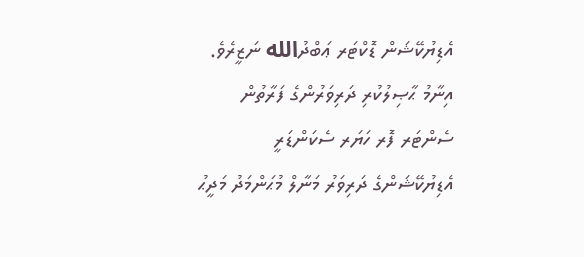އެޑިޔުކޭޝަން ޑޮކްޓަރ ޢަބްދުالله ނަޒީރެވެ. އިނާމު ޙާޞިލުކުރި ދަރިވަރުންގެ ފަރާތުން ސެންޓަރ ފޮރ ހަޔަރ ސެކަންޑަރީ އެޑިޔުކޭޝަންގެ ދަރިވަރު މަނާލް މުޙަންމަދު މަދީޙު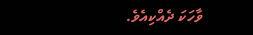ވާހަކަ ދެއްކިއެވެ.